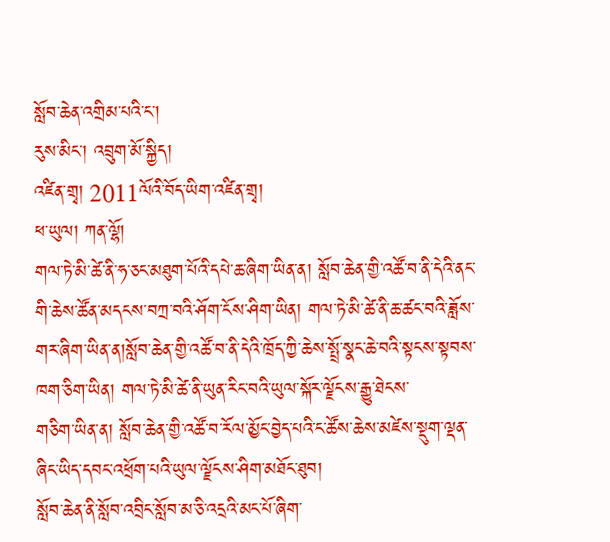སློབ་ཆེན་འགྲིམ་པའི་ང་།
རུས་མིང་། འབྲུག་མོ་སྐྱིད།
འཛིན་གྲྭ། 2011ལོའི་བོད་ཡིག་འཛིན་གྲྭ།
ཕ་ཡུལ། ཀན་ལྷོ།
གལ་ཏེ་མི་ཚེ་ནི་ཧ་ཅང་མཐུག་པོའི་དཔེ་ཆ་ཞིག་ཡིན་ན། སློབ་ཆེན་གྱི་འཚོ་བ་ནི་དེའི་ནང་གི་ཆེས་ཚོན་མདངས་བཀྲ་བའི་ཤོག་ངོས་ཤིག་ཡིན། གལ་ཏེ་མི་ཚེ་ནི་ཆ་ཚང་བའི་ཟློས་གར་ཞིག་ཡིན་ན།སློབ་ཆེན་གྱི་འཚོ་བ་ནི་དེའི་ཁྲོད་ཀྱི་ཆེས་སྤྲོ་སྣང་ཆེ་བའི་སྟངས་སྟབས་ཁག་ཅིག་ཡིན། གལ་ཏེ་མི་ཚེ་ནི་ཡུན་རིང་བའི་ཡུལ་སྐོར་ལྗོངས་རྒྱུ་ཐེངས་
གཅིག་ཡིན་ན། སློབ་ཆེན་གྱི་འཚོ་བ་རོལ་མྱོང་བྱེད་པའི་ང་ཚོས་ཆེས་མཛེས་སྡུག་ལྡན་ཞིང་ཡིད་དབང་འཕྲོག་པའི་ཡུལ་ལྗོངས་ཤིག་མཐོང་ཐུབ།
སློབ་ཆེན་ནི་སློབ་འབྲིང་སློབ་མ་ཅི་འདྲའི་མང་པོ་ཞིག་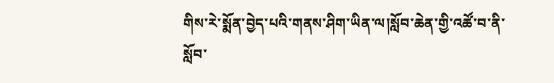གིས་རེ་སྨོན་བྱེད་པའི་གནས་ཤིག་ཡིན་ལ།སློབ་ཆེན་གྱི་འཚོ་བ་ནི་སློབ་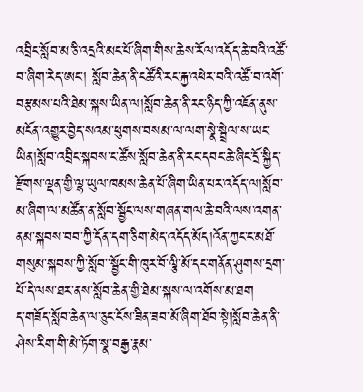འབྲིང་སློབ་མ་ཅི་འདྲའི་མང་པོ་ཞིག་གིས་ཆེས་རོལ་འདོད་ཆེ་བའི་འཚོ་བ་ཞིག་རེད་ཨང་། སློབ་ཆེན་ནི་ངཚོའི་རང་རྐྱ་འཕེར་བའི་འཚོ་བ་འགོ་བརྩམས་པའི་ཐེམ་སྐས་ཡིན་ལ།སློབ་ཆེན་ནི་རང་ཉིད་ཀྱི་འཇོན་ནུས་མངོན་འགྱུར་བྱེད་སའམ་ཕུགས་བསམ་ལ་ལག་སྣེ་སྦྲེལ་ས་ཡང་ཡིན།སློབ་འབྲིང་སྐབས་ང་ཚོས་སློབ་ཆེན་ནི་རང་དབང་ཆེ་ཞིང་དྲོ་སྐྱིད་རྫོགས་ལྡན་གྱི་ལྷ་ཡུལ་ཁམས་ཆེན་པོ་ཞིག་ཡིན་པར་འདོད་ལ།སློབ་མ་ཞིག་ལ་མཚོན་ན་སློབ་སྦྱོང་ལས་གཞན་གལ་ཆེ་བའི་ལས་འགན་ནམ་སྐབས་བབ་ཀྱི་དོན་དག་ཅིག་མེད་འདོད་མོད།འོན་ཀྱང་ང་མཐོ་གསུམ་སྐབས་ཀྱི་སློབ་་སྦྱོང་གི་ཁུར་བོ་ལྕི་མོ་དང་གནོན་ཤུགས་དྲག་པོ་དེ་ལས་ཐར་ནས་སློབ་ཆེན་གྱི་ཐེམ་སྐས་ལ་འགོས་མ་ཐག
ད་གཟོད་སློབ་ཆེན་ལ་ཅུང་ངོས་ཟིན་ཟབ་མོ་ཞིག་ཐོབ་སྟེ།སློབ་ཆེན་ནི་ཤེས་རིག་གི་མེ་ཏོག་སྣ་བརྒྱ་རྣམ་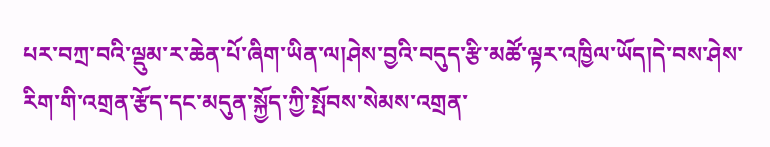པར་བཀྲ་བའི་ལྡུམ་ར་ཆེན་པོ་ཞིག་ཡིན་ལ།ཤེས་བྱའི་བདུད་རྩི་མཚོ་ལྟར་འཁྱིལ་ཡོད།དེ་བས་ཤེས་རིག་གི་འགྲན་རྩོད་དང་མདུན་སྐྱོད་ཀྱི་སྤོབས་སེམས་འགྲན་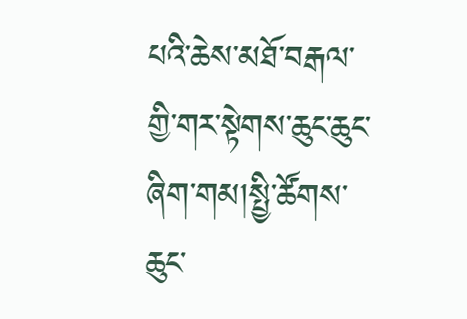པའི་ཆེས་མཐོ་བརྒལ་གྱི་གར་སྟེགས་ཆུང་ཆུང་ཞིག་གམ།སྤྱི་ཚོགས་ཆུང་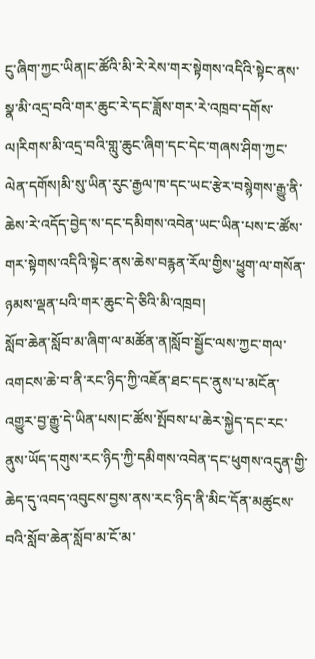ངུ་ཞིག་ཀྱང་ཡིན།ང་ཚོའི་མི་རེ་རེས་གར་སྟེགས་འདིའི་སྟེང་ནས་སྣ་མི་འདྲ་བའི་གར་ཆུང་རེ་དང་ཟློས་གར་རེ་འཁྲབ་དགོས་ལ།རིགས་མི་འདྲ་བའི་གླུ་ཆུང་ཞིག་དང་དེང་གཞས་ཤིག་ཀྱང་ལེན་དགོས།མི་སུ་ཡིན་རུང་རྒྱལ་ཁ་དང་ཡང་རྩེར་བསྙེགས་རྒྱུ་ནི་ཆེས་རེ་འདོད་བྱེད་ས་དང་དམིགས་འབེན་ཡང་ཡིན་པས་ང་ཚོས་གར་སྟེགས་འདིའི་སྟེང་ནས་ཆེས་བརྙན་རོལ་གྱིས་ཕྱུག་ལ་གསོན་ཉམས་ལྡན་པའི་གར་ཆུང་དེ་ཅིའི་མི་འཁྲབ།
སློབ་ཆེན་སློབ་མ་ཞིག་ལ་མཚོན་ན།སློབ་སྦྱོང་ལས་ཀྱང་གལ་འགངས་ཆེ་བ་ནི་རང་ཉིད་ཀྱི་འཇོན་ཐང་དང་ནུས་པ་མངོན་འགྱུར་བྱ་རྒྱུ་དེ་ཡིན་པས།ང་ཚོས་སྤོབས་པ་ཆེར་སྐྱེད་དང་རང་ནུས་ཡོད་དགུས་རང་ཉིད་ཀྱི་དམིགས་འབེན་དང་ཕུགས་འདུན་གྱི་ཆེད་དུ་འབད་འབུངས་བྱས་ནས་རང་ཉིད་ནི་མིང་དོན་མཚུངས་བའི་སློབ་ཆེན་སློབ་མ་ངོ་མ་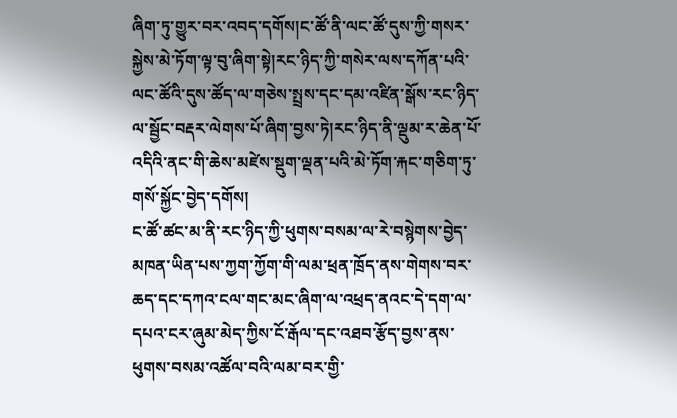ཞིག་ཏུ་གྱུར་བར་འབད་དགོས།ང་ཚོ་ནི་ལང་ཚོ་དུས་ཀྱི་གསར་སྐྱེས་མེ་ཏོག་ལྟ་བུ་ཞིག་སྟེ།རང་ཉིད་ཀྱི་གསེར་ལས་དཀོན་པའི་ལང་ཚོའི་དུས་ཚོད་ལ་གཅེས་སྤྲས་དང་དམ་འཛིན་སྒོས་རང་ཉིད་ལ་སྦྱོང་བརྡར་ལེགས་པོ་ཞིག་བྱས་ཏེ།རང་ཉིད་ནི་ལྡུམ་ར་ཆེན་པོ་འདིའི་ནང་གི་ཆེས་མཛེས་སྡུག་ལྡན་པའི་མེ་ཏོག་རྐང་གཅིག་ཏུ་གསོ་སྐྱོང་བྱེད་དགོས།
ང་ཚོ་ཚང་མ་ནི་རང་ཉིད་ཀྱི་ཕུགས་བསམ་ལ་རེ་བསྙེགས་བྱེད་མཁན་ཡིན་པས་ཀྱག་ཀྱོག་གི་ལམ་ཕྲན་ཁྲོད་ནས་གེགས་བར་ཆད་དང་དཀའ་ངལ་གང་མང་ཞིག་ལ་འཕྲད་ནའང་དེ་དག་ལ་དཔའ་ངར་ཞུམ་མེད་ཀྱིས་ངོ་རྒོལ་དང་འཐབ་རྩོད་བྱས་ནས་ཕུགས་བསམ་འཚོལ་བའི་ལམ་བར་གྱི་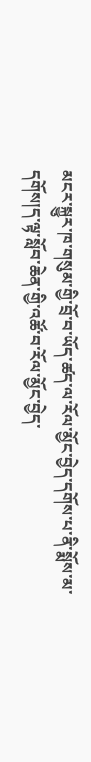མངར་སྐྱུར་ཁ་གསུམ་གྱི་བྲོ་བ་ཡོད་ཚད་ལ་རོལ་མྱོང་བྱེད་དགོས་པ་ནི་སྨོས་མ་དགོས།ད་ལྟ་སློབ་ཆེན་གྱི་འཚོ་བ་རོལ་མྱོང་བྱེད་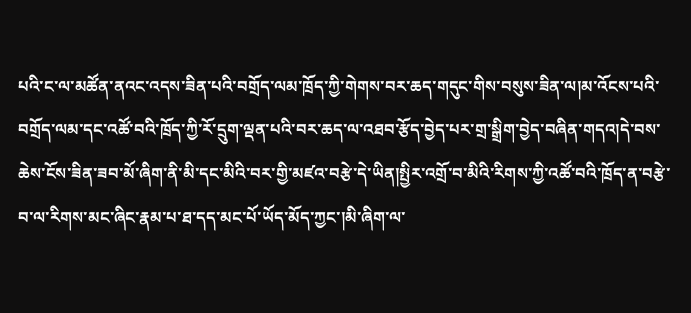པའི་ང་ལ་མཚོན་ནའང་འདས་ཟིན་པའི་བགྲོད་ལམ་ཁྲོད་ཀྱི་གེགས་བར་ཆད་གདུང་གིས་བསུས་ཟིན་ལ།མ་འོངས་པའི་བགྲོད་ལམ་དང་འཚོ་བའི་ཁྲོད་ཀྱི་རོ་དྲུག་ལྡན་པའི་བར་ཆད་ལ་འཐབ་རྩོད་བྱེད་པར་གྲ་སྒྲིག་བྱེད་བཞིན་གདའ།དེ་བས་ཆེས་ངོས་ཟིན་ཟབ་མོ་ཞིག་ནི་མི་དང་མིའི་བར་གྱི་མཛའ་བརྩེ་དེ་ཡིན།སྤྱིར་འགྲོ་བ་མིའི་རིགས་ཀྱི་འཚོ་བའི་ཁྲོད་ན་བརྩེ་བ་ལ་རིགས་མང་ཞིང་རྣམ་པ་ཐ་དད་མང་པོ་ཡོད་མོད་ཀྱང་།མི་ཞིག་ལ་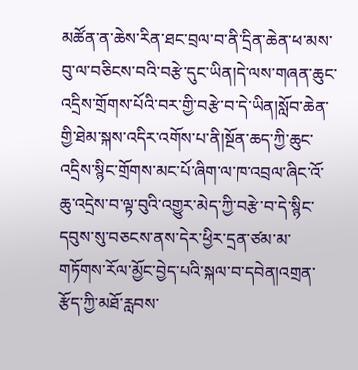མཚོན་ན་ཆེས་རིན་ཐང་བྲལ་བ་ནི་དྲིན་ཆེན་ཕ་མས་བུ་ལ་བཅིངས་བའི་བརྩེ་དུང་ཡིན།དེ་ལས་གཞན་ཆུང་འདྲིས་གྲོགས་པོའི་བར་གྱི་བརྩེ་བ་དེ་ཡིན།སློབ་ཆེན་གྱི་ཐེམ་སྐས་འདིར་འགོས་པ་ནི།སྔོན་ཆད་ཀྱི་ཆུང་འདྲིས་སྙིང་གྲོགས་མང་པོ་ཞིག་ལ་ཁ་འབྲལ་ཞིང་འོ་ཆུ་འདྲེས་བ་ལྟ་བུའི་འགྱུར་མེད་ཀྱི་བརྩེ་བ་དེ་སྙིང་དབུས་སུ་བཅངས་ནས་དེར་ཕྱིར་དྲན་ཙམ་མ་གཏོགས་རོལ་མྱོང་བྱེད་པའི་སྐལ་བ་དབེན།འགྲན་རྩོད་ཀྱི་མཐོ་རླབས་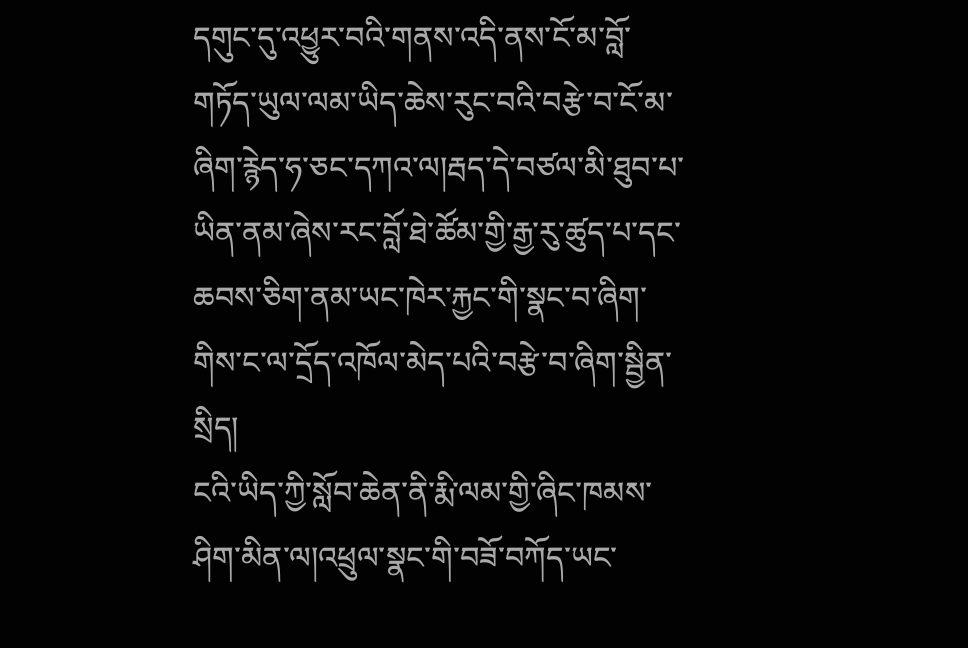དགུང་དུ་འཕྱུར་བའི་གནས་འདི་ནས་ངོ་མ་བློ་གཏོད་ཡུལ་ལམ་ཡིད་ཆེས་རུང་བའི་བརྩེ་བ་ངོ་མ་ཞིག་རྙེད་ཧ་ཅང་དཀའ་ལ།རྦད་དེ་བཙལ་མི་ཐུབ་པ་ཡིན་ནམ་ཞེས་རང་བློ་ཐེ་ཚོམ་གྱི་རྒྱ་རུ་ཚུད་པ་དང་ཆབས་ཅིག་ནམ་ཡང་ཁེར་རྐྱང་གི་སྣང་བ་ཞིག་གིས་ང་ལ་དྲོད་འཁོལ་མེད་པའི་བརྩེ་བ་ཞིག་སྦྱིན་སྲིད།
ངའི་ཡིད་ཀྱི་སློབ་ཆེན་ནི་རྨི་ལམ་གྱི་ཞིང་ཁམས་ཤིག་མིན་ལ།འཕྲུལ་སྣང་གི་བཟོ་བཀོད་ཡང་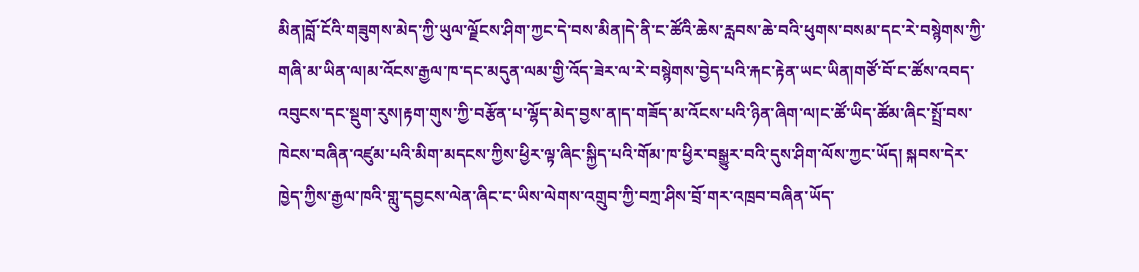མིན།བློ་ངོའི་གཟུགས་མེད་ཀྱི་ཡུལ་ལྗོངས་ཤིག་ཀྱང་དེ་བས་མིན།དེ་ནི་ང་ཚོའི་ཆེས་རླབས་ཆེ་བའི་ཕུགས་བསམ་དང་རེ་བསྙེགས་ཀྱི་གཞི་མ་ཡིན་ལ།མ་འོངས་རྒྱལ་ཁ་དང་མདུན་ལམ་གྱི་འོད་ཟེར་ལ་རེ་བསྙེགས་བྱེད་པའི་རྐང་རྟེན་ཡང་ཡིན།གཙོ་བོ་ང་ཚོས་འབད་འབུངས་དང་སྡུག་རུས།རྟག་གུས་ཀྱི་བརྩོན་པ་ལྷོད་མེད་བྱས་ན།ད་གཟོད་མ་འོངས་པའི་ཉིན་ཞིག་ལ།ང་ཚོ་ཡིད་ཚོམ་ཞིང་སྤྲོ་བས་ཁེངས་བཞིན་འཛུམ་པའི་མིག་མདངས་ཀྱིས་ཕྱིར་ལྟ་ཞིང་སྐྱིད་པའི་གོམ་ཁ་ཕྱིར་བསྒྱུར་བའི་དུས་ཤིག་ལོས་ཀྱང་ཡོད། སྐབས་དེར་ཁྱེད་ཀྱིས་རྒྱལ་ཁའི་གླུ་དབྱངས་ལེན་ཞིང་ང་ཡིས་ལེགས་འགྲུབ་ཀྱི་བཀྲ་ཤིས་བྲོ་གར་འཁྲབ་བཞིན་ཡོད་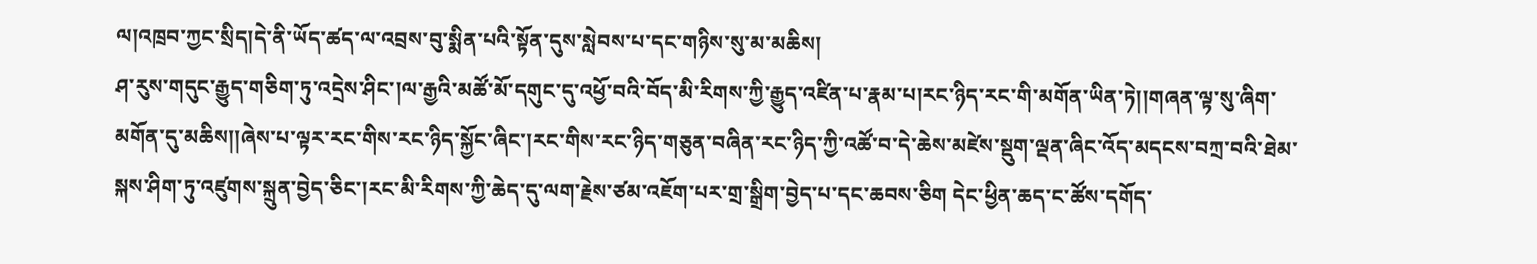ལ།འཁྲབ་ཀྱང་སྲིད།དེ་ནི་ཡོད་ཚད་ལ་འབྲས་བུ་སྨིན་པའི་སྟོན་དུས་སླེབས་པ་དང་གཉིས་སུ་མ་མཆིས།
ཤ་རུས་གདུང་རྒྱུད་གཅིག་ཏུ་འདྲེས་ཤིང་།ལ་རྒྱའི་མཚོ་མོ་དགུང་དུ་འཕྱོ་བའི་བོད་མི་རིགས་ཀྱི་རྒྱུད་འཛིན་པ་རྣམ་པ།རང་ཉིད་རང་གི་མགོན་ཡིན་ཏེ།།གཞན་ལྟ་སུ་ཞིག་མགོན་དུ་མཆིས།།ཞེས་པ་ལྟར་རང་གིས་རང་ཉིད་སྐྱོང་ཞིང་།རང་གིས་རང་ཉིད་གཅུན་བཞིན་རང་ཉིད་ཀྱི་འཚོ་བ་དེ་ཆེས་མཛེས་སྡུག་ལྡན་ཞིང་འོད་མདངས་བཀྲ་བའི་ཐེམ་སྐས་ཤིག་ཏུ་འཛུགས་སྐྲུན་བྱེད་ཅིང་།རང་མི་རིགས་ཀྱི་ཆེད་དུ་ལག་རྗེས་ཙམ་འཇོག་པར་གྲ་སྒྲིག་བྱེད་པ་དང་ཆབས་ཅིག དེང་ཕྱིན་ཆད་ང་ཚོས་དགོད་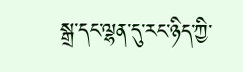སྒྲ་དང་ལྷན་དུ་རང་ཉིད་ཀྱི་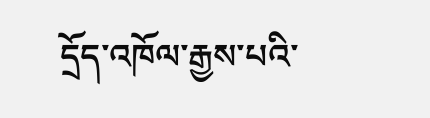དྲོད་འཁོལ་རྒྱས་པའི་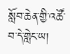སློབ་ཆེན་གྱི་འཚོ་བ་དེ་གླེང་ཡ།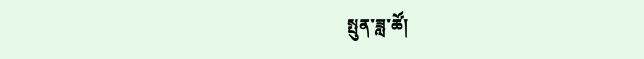སྤུན་ཟླ་ཚོ།